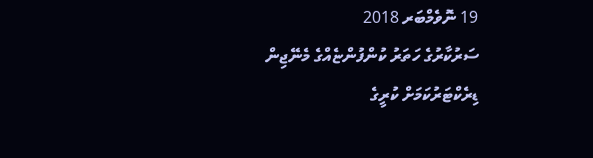19 ނޮވެމްބަރ 2018
ސަރުކާރުގެ ހަތަރު ކުންފުންޏެއްގެ މެނޭޖިން ޑިރެކްޓަރުކަމަށް ކުރީގެ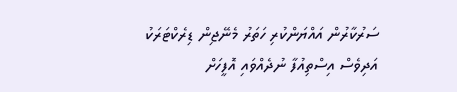ސަރުކާރުން އައްޔަންކުރި ހަތަރު މެނޭޖިން ޑިރެކްޓަރަކު އަދިވެސް އިސްތިއުފާ ނުދެއްވައި އޮފީހަށް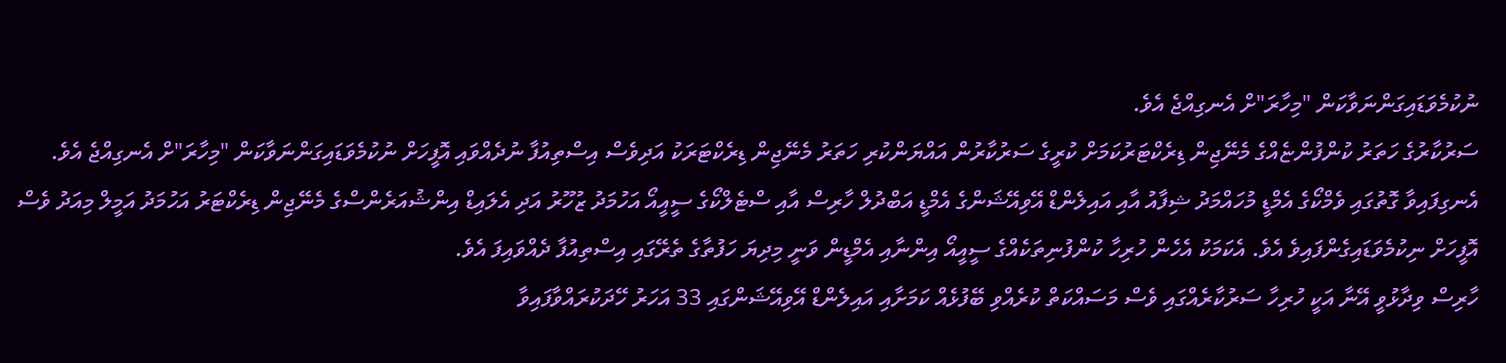ނުކުމެވަޑައިގަންނަވާކަން "މިހާރަ"ށް އެނގިއްޖެ އެވެ.
ސަރުކާރުގެ ހަތަރު ކުންފުންޏެއްގެ މެނޭޖިން ޑިރެކްޓަރުކަމަށް ކުރީގެ ސަރުކާރުން އައްޔަންކުރި ހަތަރު މެނޭޖިން ޑިރެކްޓަރަކު އަދިވެސް އިސްތިއުފާ ނުދެއްވައި އޮފީހަށް ނުކުމެވަޑައިގަންނަވާކަން "މިހާރަ"ށް އެނގިއްޖެ އެވެ.
އެނގިފައިވާ ގޮތުގައި ވެމްކޯގެ އެމްޑީ މުހައްމަދު ޝިފާއު އާއި އައިލެންޑް އޭވިއޭޝަންގެ އެމްޑީ އަބްދުލް ހާރިސް އާއި ސްޓެލްކޯގެ ސީއީއޯ އަހުމަދު ޒުހޫރު އަދި އެލައިޑް އިންޝުއަރެންސްގެ މެނޭޖިން ޑިރެކްޓަރު އަހުމަދު އަމީލް މިއަދު ވެސް އޮފީހަށް ނިކުމެވަޑައިގެންފައިވެ އެވެ. އެކަމަކު އެހެން ހުރިހާ ކުންފުނިތަކެއްގެ ސީއީއޯ އިންނާއި އެމްޑީން ވަނީ މިދިޔަ ހަފުތާގެ ތެރޭގައި އިސްތިއުފާ ދެއްވައިފަ އެވެ.
ހާރިސް ވިދާޅުވީ އޭނާ އަކީ ހުރިހާ ސަރުކާރެއްގައި ވެސް މަސައްކަތް ކުރެއްވި ބޭފުޅެއް ކަމަށާއި އައިލެންޑް އޭވިއޭޝަންގައި 33 އަހަރު ހޭދަކުރައްވާފައިވާ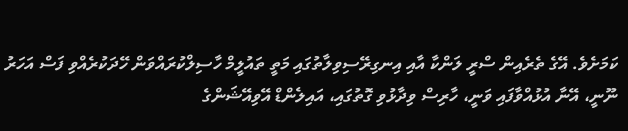ކަމަށެވެ. އޭގެ ތެރެއިން ސްރީ ލަންކާ އާއި އިނގިރޭސިވިލާތުގައި މަތީ ތައުލީމް ހާސިލްކުރައްވަން ހޭދަކުރެއްވި ފަސް އަހަރު ނޫނީ، އޭނާ އުޅުއްވާފައި ވަނީ، ހާރިސް ވިދާޅުވި ގޮތުގައި، އައިލެންޑް އޭވިއޭޝަންގެ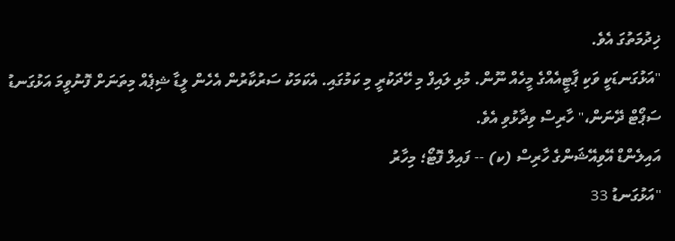ޚިދުމަތުގަ އެވެ.
"އަޅުގަނޑަކީ ވަކި ޕާޓީއެއްގެ މީހެއް ނޫން. މުޅި ލައިފް މި ހޭދަކުރީ މި ކަމުގައި. އެކަމަކު ސަރުކާރުން އެހެން ލީޑާ ޝިޕެއް މިތަނަށް ފޮނުވީމަ އަޅުގަނޑު ސަޕޯޓް ދޭނަން،" ހާރިސް ވިދާޅުވި އެވެ.
އައިލެންޑް އޭވިއޭޝަންގެ ހާރިސް (ކ) -- ފައިލް ފޮޓޯ؛ މިހާރު
"އަޅުގަނޑު 33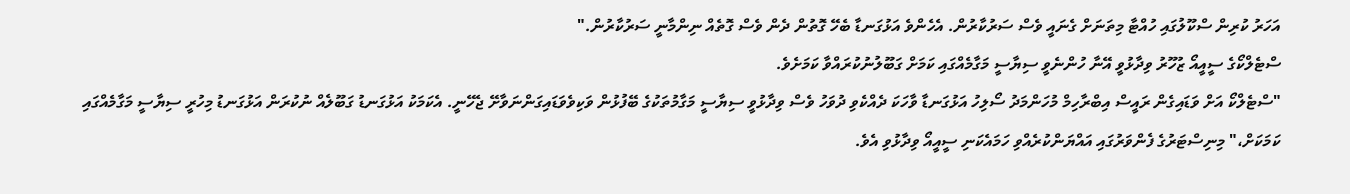އަހަރު ކުރިން ސްކޫލުގައި ހުއްޓާ މިތަނަށް ގެނައީ ވެސް ސަރުކާރުން. އެހެންވެ އަޅުގަނޑާ ބެހޭ ގޮތުން ދެން ވެސް ގޮތެއް ނިންމާނީ ސަރުކާރުން."
ސްޓެލްކޯގެ ސީއީއޯ ޒުހޫރު ވިދާޅުވީ އޭނާ ހުންނެވީ ސިޔާސީ މަގާމެއްގައި ކަމަށް ގަބޫލުނުކުރައްވާ ކަމަށެވެ.
"ސްޓެލްކޯ އަށް ވަޑައިގެން ރައީސް އިބްރާހިމް މުހަންމަދު ސޯލިހު އަޅުގަނޑާ ވާހަކަ ދެއްކެވި ދުވަހު ވެސް ވިދާޅުވީ ސިޔާސީ މަގާމުތަކުގެ ބޭފުޅުން ވަކިވެވަޑައިގަންނަވާށޭ ޖެހޭނީ. އެކަމަކު އަޅުގަނޑު ގަބޫލެއް ނުކުރަން އަޅުގަނޑު މިހުރީ ސިޔާސީ މަގާމެއްގައި ކަމަކަށް،" މިނިސްޓަރުގެ ފެންވަރުގައި އައްޔަންކުރެއްވި ހަމައެކަނި ސީއީއޯ ވިދާޅުވި އެވެ.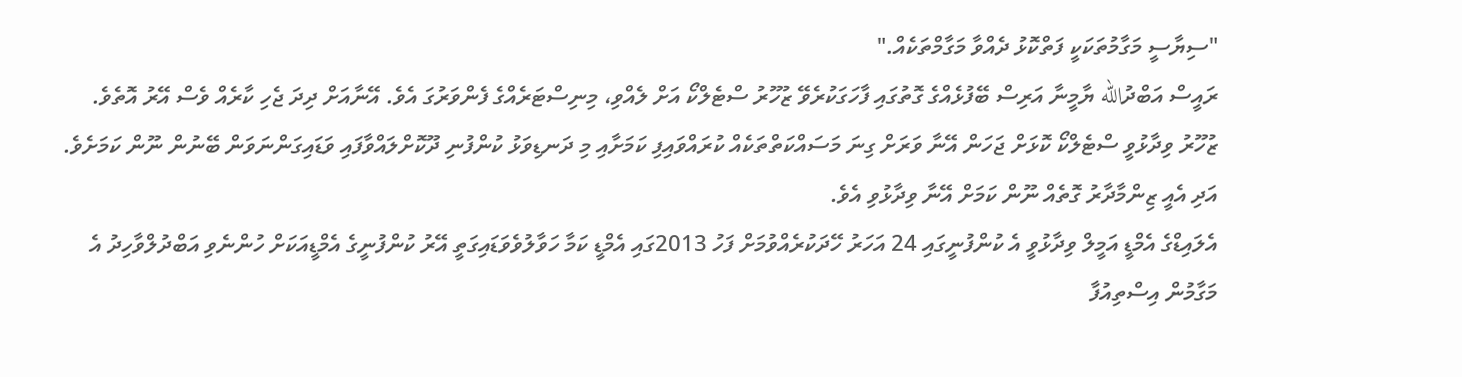"ސިޔާސީ މަގާމުތަކަކީ ފަތްކޮޅު ދެއްވާ މަގާމްތަކެއް."
ރައީސް އަބްދުالله ޔާމީނާ އަރިސް ބޭފުޅެއްގެ ގޮތުގައި ފާހަގަކުރެވޭ ޒުހޫރު ސްޓެލްކޯ އަށް ލެއްވި، މިނިސްޓަރެއްގެ ފެންވަރުގަ އެވެ. އޭނާއަށް ދިދަ ޖެހި ކާރެއް ވެސް އޭރު އޮތެވެ.
ޒުހޫރު ވިދާޅުވީ ސްޓެލްކޯ ކޮޅަށް ޖަހަން އޭނާ ވަރަށް ގިނަ މަސައްކަތްތަކެއް ކުރައްވައިފި ކަމަށާއި މި ދަނޑިވަޅު ކުންފުނި ދޫކޮށްލައްވާފައި ވަޑައިގަންނަވަން ބޭނުން ނޫން ކަމަށެވެ. އަދި އެއީ ޒިންމާދާރު ގޮތެއް ނޫން ކަމަށް އޭނާ ވިދާޅުވި އެވެ.
އެލައިޑްގެ އެމްޑީ އަމީލް ވިދާޅުވީ އެ ކުންފުނީގައި 24 އަހަރު ހޭދަކުރެއްވުމަށް ފަހު 2013ގައި އެމްޑީ ކަމާ ހަވާލުވެވަޑައިގަތީ އޭރު ކުންފުނީގެ އެމްޑީއަކަށް ހުންނެވި އަބްދުލްވާހިދު އެ މަގާމުން އިސްތިއުފާ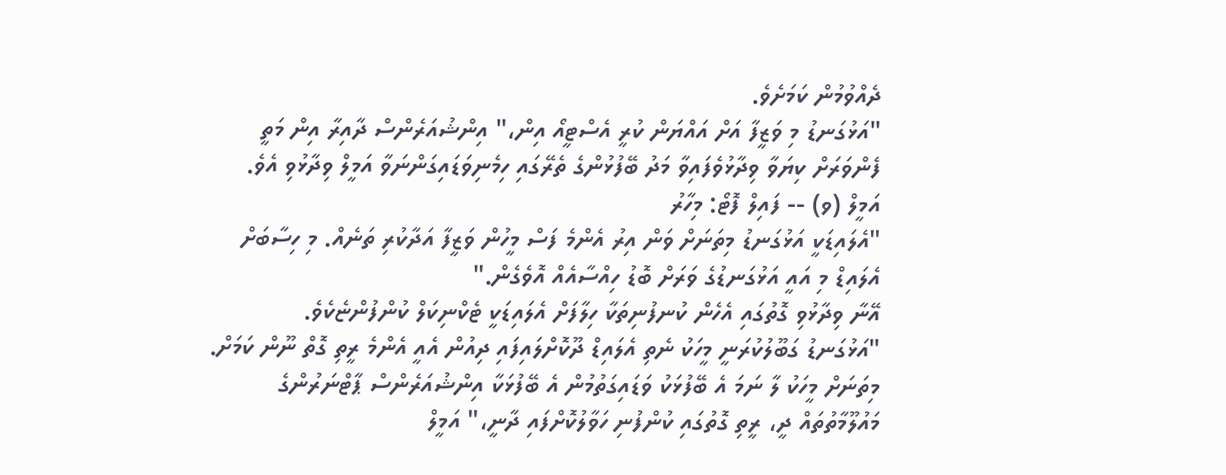ދެއްވުމުން ކަމަށެވެ.
"އަޅުގަނޑު މި ވަޒީފާ އަށް އައްޔަން ކުރީ އެސްޓީއޯ އިން،" އިންޝުއަރެންސް ދާއިރާ އިން މަތީ ފެންވަރަށް ކިޔަވާ ވިދާޅުވެފައިވާ މަދު ބޭފުޅުންގެ ތެރޭގައި ހިމެނިވަޑައިގަންނަވާ އަމީލް ވިދާޅުވި އެވެ.
އަމީލް (ވ) -- ފައިލް ފޮޓޯ: މިހާރު
"އެލައިޑަކީ އަޅުގަނޑު މިތަނަށް ވަން އިރު އެންމެ ފަސް މީހުން ވަޒީފާ އަދާކުރި ތަނެއް. މި ހިސާބަށް އެލައިޑް މި އައީ އަޅުގަނޑުގެ ވަރަށް ބޮޑު ހިއްސާއެއް އޮވެގެން."
އޭނާ ވިދާޅުވި ގޮތުގައި އެހެން ކުނފުނިތަކާ ހިލާފަށް އެލައިޑަކީ ޓެކްނިކަލް ކުންފުންޏެކެވެ.
"އަޅުގަނޑު ގަބޫލުކުރަނީ މީހަކު ނެތި އެލައިޑް ދޫކޮށްލައިފައި ދިއުން އެއީ އެންމެ ރީތި ގޮތް ނޫން ކަމަށް. މިތަނަށް މީހަކު ލާ ނަމަ އެ ބޭފުޅަކު ވަޑައިގަތުމުން އެ ބޭފުޅަކާ އިންޝުއަރެންސް ޕާޓްނަރުންގެ މައުލޫމާތުތައް ދީ، ރީތި ގޮތުގައި ކުންފުނި ހަވާލުކޮށްފައި ދާނީ،" އަމީލް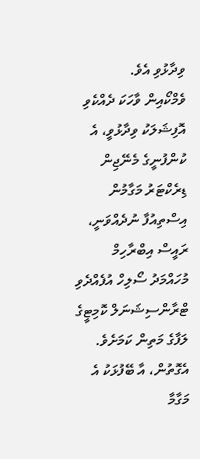ވިދާޅުވި އެވެ.
ވެމްކޯއިން ވާހަކަ ދެއްކެވި އޮފިޝަލަކު ވިދާޅުވީ، އެ ކުންފުނީގެ މެނޭޖިން ޑިރެކްޓަރު މަގާމުން އިސްތިއުފާ ނުދެއްވަނީ، ރައީސް އިބްރާހިމް މުހައްމަދު ސޯލިހް އުފެއްދެވި ޓްރާންސިޝަނަލް ކޮމިޓީގެ ލަފާގެ މަތިން ކަމަށެވެ. އެގޮތުން، އާ ބޭފުޅަކު އެ މަގާމާ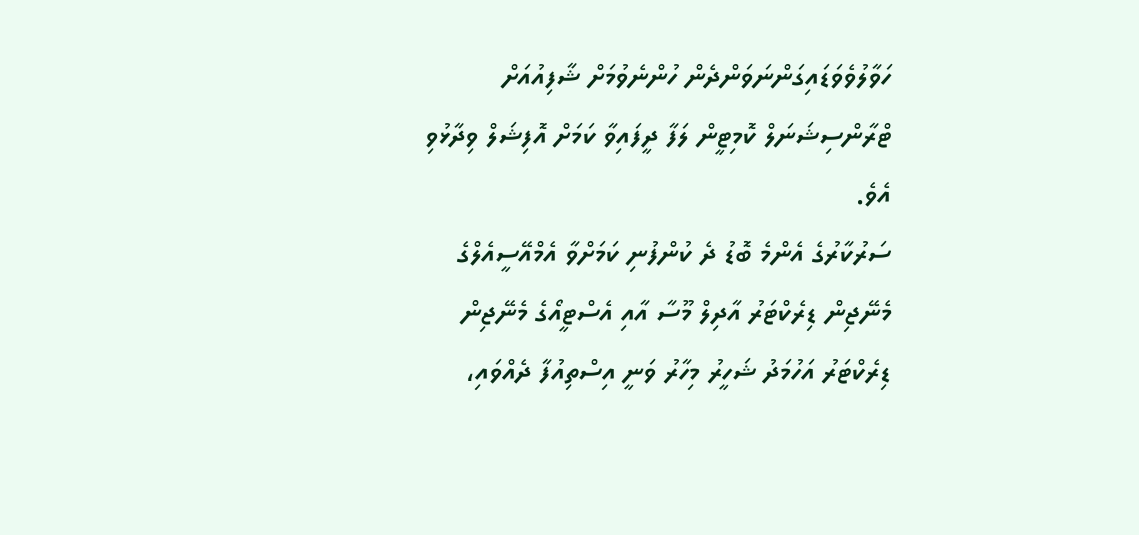ހަވާލުވެވަޑައިގަންނަވަންދެން ހުންނެވުމަށް ޝާފިއުއަށް ޓްރާންސިޝަނަލް ކޮމިޓީން ލަފާ ދީފައިވާ ކަމަށް އޮފިޝަލް ވިދާޅުވި އެވެ.
ސަރުކާރުގެ އެންމެ ބޮޑު ދެ ކުންފުނި ކަމަށްވާ އެމްއޭސީއެލްގެ މެނޭޖިން ޑިރެކްޓަރު އާދިލް މޫސާ އާއި އެސްޓީއޯގެ މެނޭޖިން ޑިރެކްޓަރު އަހުމަދު ޝަހީރު މިހާރު ވަނީ އިސްތިއުފާ ދެއްވައި،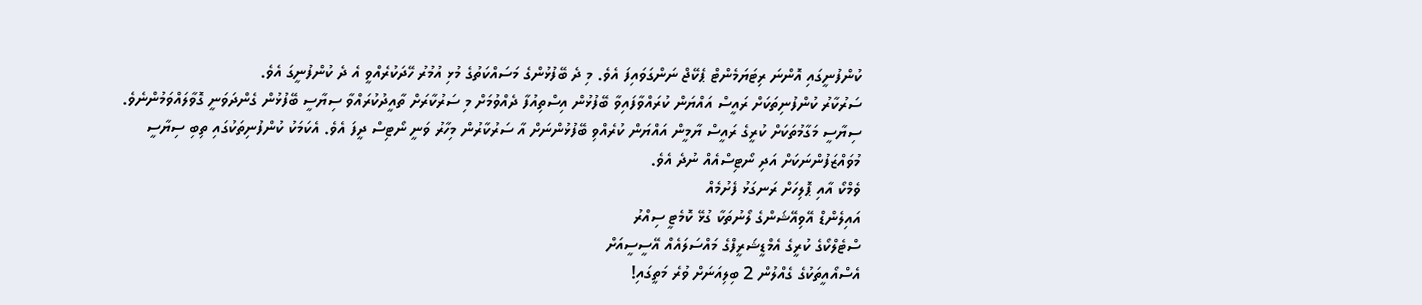ކުންފުނީގައި އޮންނަ ރިޓަޔަމެންޓް ޕެކޭޖް ނަންގަވައިފަ އެވެ. މި ދެ ބޭފުޅުންގެ މަސައްކަތުގެ މުޅި އުމުރު ހޭދަކުރެއްވީ އެ ދެ ކުންފުނީގަ އެވެ.
ސަރުކާރު ކުންފުނިތަކަށް ރައީސް އައްޔަން ކުރައްވާފައިވާ ބޭފުޅުން އިސްތިއުފާ ދެއްވުމަށް މި ސަރުކާރަށް ތާއީދުކުރައްވާ ސިޔާސީ ބޭފުޅުން ގެންދަވަނީ ގޮވާލައްވަމުންނެވެ.
ސިޔާސީ މަގާމުތަކަށް ކުރީގެ ރައީސް ޔާމީން އައްޔަން ކުރެއްވި ބޭފުޅުންނަށް އާ ސަރުކާރުން މިހާރު ވަނީ ނޯޓިސް ދީފަ އެވެ. އެކަމަކު ކުންފުނިތަކުގައި ތިބި ސިޔާސީ މުވައްޒަފުންނަކަށް އަދި ނޯޓިސްއެއް ނުދެ އެވެ.
ވެމްކޯ އާއި ޕޮލިހަށް ރަނގަޅު ފެށުމެއް
އައިލެންޑް އޭވިއޭޝަންގެ ލޯނުތަކާ ގުޅޭ ކޮމެޓީ ސިއްރު
ސްޓެލްކޯގެ ކުރީގެ އެމްޑީޝަރީފްގެ މައްސަލައެއް އޭސީސީއަށް
އެސްއޯއީތަކުގެ ގެއްލުން 2 ބިލިއަނަށް ވުރެ މަތީގައި!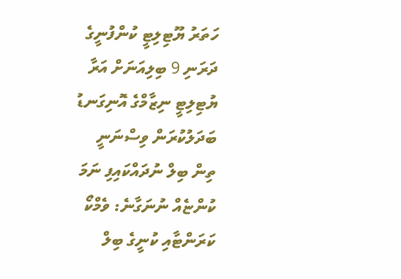ހަތަރު ޔޫޓިލިޓީ ކުންފުނީގެ ދަރަނި 9 ބިލިއަނަށް އަރާ
ޔުޓިލިޓީ ނިޒާމްގެ އޮނިގަނޑު ބަދަލުކުރަން ވިސްނަނީ
ތިން ބިލް ނުދައްކައިފި ނަމަ ކުންޏެއް ނުނަގާނެ: ވެމްކޯ
ކަރަންޓާއި ކުނީގެ ބިލް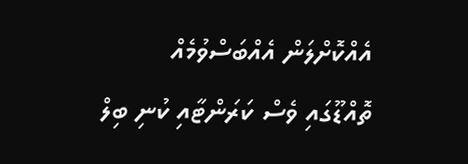އެއްކޮށްލަން އެއްބަސްވުމެއް
ތޮއްޑޫގައި ވެސް ކަރަންޓާއި ކުނި ބިލް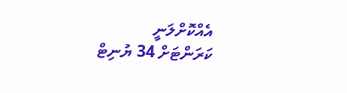އެއްކޮށްލަނީ
ކަރަންޓަށް 34 ޔުނިޓް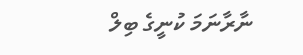ނާރާނަމަ ކުނީގެ ބިލް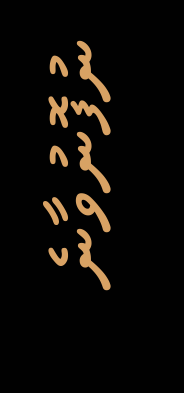ނުފޮނުވާނެ